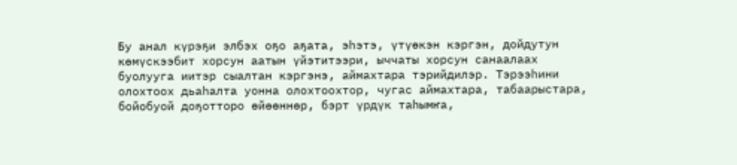Бу анал күрэҕи элбэх оҕо аҕата, эһэтэ, үтүөкэн кэргэн, дойдутун көмүскээбит хорсун аатын үйэтитээри, ыччаты хорсун санаалаах буолууга иитэр сыалтан кэргэнэ, аймахтара тэрийдилэр. Тэрээһини олохтоох дьаһалта уонна олохтоохтор, чугас аймахтара, табаарыстара, бойобуой доҕотторо өйөөннөр, бэрт үрдүк таһымҥа,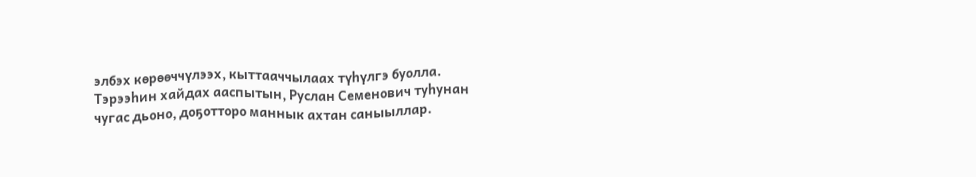элбэх көрөөччүлээх, кыттааччылаах түһүлгэ буолла. Тэрээһин хайдах ааспытын, Руслан Семенович туһунан чугас дьоно, доҕотторо маннык ахтан саныыллар.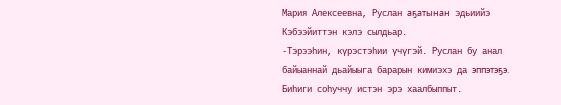Мария Алексеевна, Руслан аҕатынан эдьиийэ Кэбээйиттэн кэлэ сылдьар.
-Тэрээһин, күрэстэһии үчүгэй. Руслан бу анал байыаннай дьайыыга барарын кимиэхэ да эппэтэҕэ. Биһиги соһуччу истэн эрэ хаалбыппыт.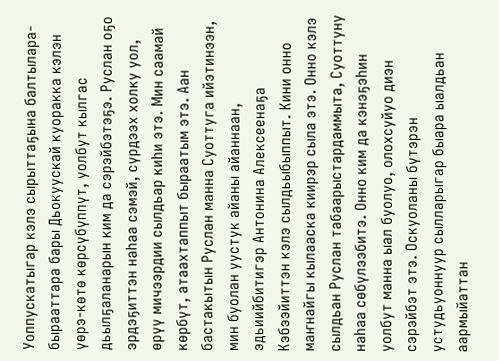Уоппускатыгар кэлэ сырыттаҕына балтылара-бырааттара бары Дьокуускай куоракка кэлэн үөрэ-көтө көрсүбүппүт, уолбут кылгас дьылҕаланарын ким да сэрэйбэтэҕэ. Руслан оҕо эрдэҕиттэн наһаа сэмэй, сүрдээх холку уол, өрүү мичээрдии сылдьар киһи этэ. Мин саамай көрбүт, атаахтаппыт быраатым этэ. Аан бастакытын Руслан манна Суоттуга ийэтинээн, мин буолан уустук айаны айаннаан, эдьиийбитигэр Антонина Алексеенаҕа Кэбээйиттэн кэлэ сылдьыбыппыт. Кини онно маҥнайгы кылааска киирэр сыла этэ. Онно кэлэ сылдьан Руслан табаарыстардаммыта, Суоттуну наһаа сөбүлээбитэ. Онно ким да кэнэҕэһин уолбут манна ыал буолуо, олохсуйуо диэн сэрэйбэт этэ. Оскуоланы бүтэрэн устудьуоннуур сылларыгар быара ыалдьан аармыйаттан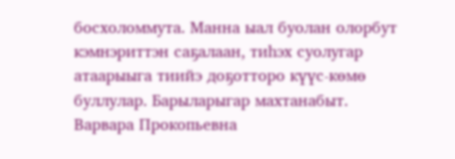босхоломмута. Манна ыал буолан олорбут кэмнэриттэн саҕалаан, тиһэх суолугар атаарыыга тиийэ доҕотторо күүс-көмө буллулар. Барыларыгар махтанабыт.
Варвара Прокопьевна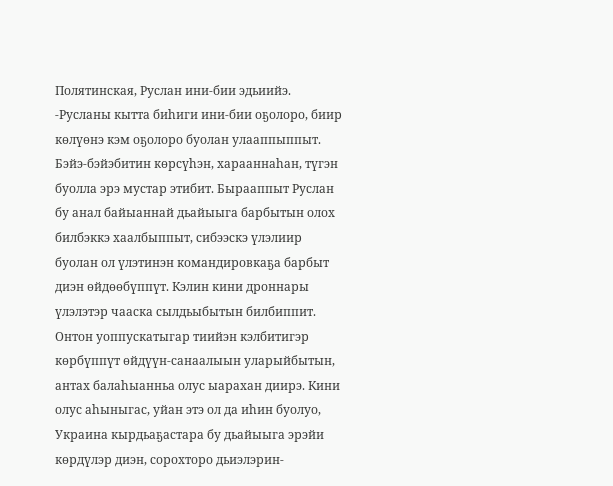Полятинская, Руслан ини-бии эдьиийэ.
-Русланы кытта биһиги ини-бии оҕолоро, биир көлүөнэ кэм оҕолоро буолан улааппыппыт. Бэйэ-бэйэбитин көрсүһэн, харааннаһан, түгэн буолла эрэ мустар этибит. Бырааппыт Руслан бу анал байыаннай дьайыыга барбытын олох билбэккэ хаалбыппыт, сибээскэ үлэлиир буолан ол үлэтинэн командировкаҕа барбыт диэн өйдөөбүппүт. Кэлин кини дроннары үлэлэтэр чааска сылдьыбытын билбиппит. Онтон уоппускатыгар тиийэн кэлбитигэр көрбүппүт өйдүүн-санаалыын уларыйбытын, антах балаһыанньа олус ыарахан диирэ. Кини олус аһыныгас, уйан этэ ол да иһин буолуо, Украина кырдьаҕастара бу дьайыыга эрэйи көрдүлэр диэн, сорохторо дьиэлэрин-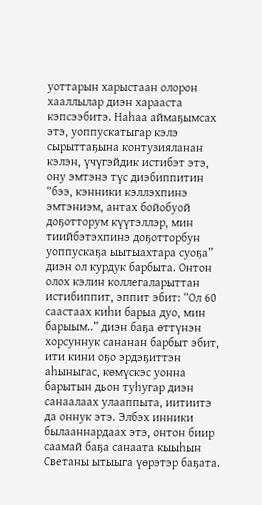уоттарын харыстаан олорон хааллылар диэн харааста кэпсээбитэ. Наһаа аймаҕымсах этэ, уоппускатыгар кэлэ сырыттаҕына контузияланан кэлэн, үчүгэйдик истибэт этэ, ону эмтэнэ түс диэбиппитин “бээ, кэнники кэллэхпинэ эмтэниэм, антах бойобуой доҕотторум күүтэллэр, мин тиийбэтэхпинэ доҕотторбун уоппускаҕа ыытыахтара суоҕа” диэн ол курдук барбыта. Онтон олох кэлин коллегаларыттан истибиппит, эппит эбит: “Ол 60 саастаах киһи барыа дуо, мин барыым..” диэн баҕа өттүнэн хорсуннук сананан барбыт эбит, ити кини оҕо эрдэҕиттэн аһыныгас, көмүскэс уонна барытын дьон туһугар диэн санаалаах улааппыта, иитиитэ да оннук этэ. Элбэх инники былааннардаах этэ, онтон биир саамай баҕа санаата кыыһын Светаны ытыыга үөрэтэр баҕата.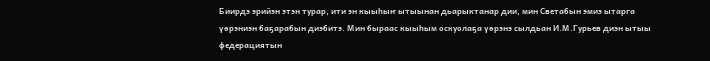Биирдэ эрийэн этэн турар, ити эн кыыһыҥ ытыынан дьарыктанар дии, мин Светабын эмиэ ытарга үөрэниэн баҕарабын диэбитэ. Мин быраас кыыһым оскуолаҕа үөрэнэ сылдьан И.М.Гурьев диэн ытыы федерациятын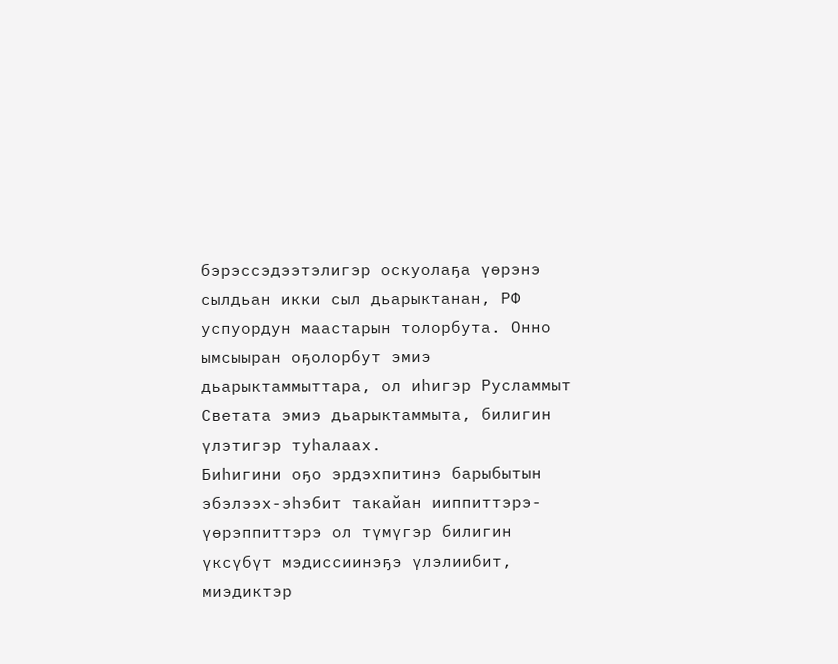бэрэссэдээтэлигэр оскуолаҕа үөрэнэ сылдьан икки сыл дьарыктанан, РФ успуордун маастарын толорбута. Онно ымсыыран оҕолорбут эмиэ дьарыктаммыттара, ол иһигэр Русламмыт Светата эмиэ дьарыктаммыта, билигин үлэтигэр туһалаах.
Биһигини оҕо эрдэхпитинэ барыбытын эбэлээх-эһэбит такайан ииппиттэрэ-үөрэппиттэрэ ол түмүгэр билигин үксүбүт мэдиссиинэҕэ үлэлиибит, миэдиктэр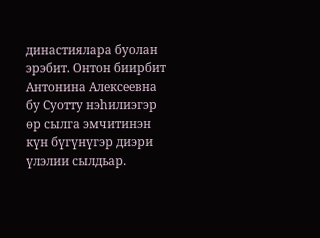династиялара буолан эрэбит. Онтон биирбит Антонина Алексеевна бу Суотту нэһилиэгэр өр сылга эмчитинэн күн бүгүнүгэр диэри үлэлии сылдьар.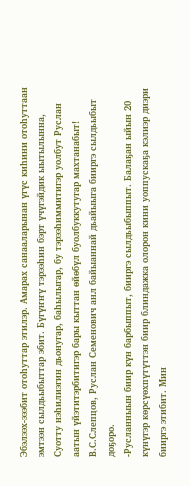Эбэлээх-эээбит отоһуттар этилэр. Амарах санааларынан үгүс киһини отоһуттаан эмтээн сылдьыбыттар эбит. Бүгүҥҥү тэрээһин бэрт үчүгэйдик ыытылынна, Суотту нэһилиэгин дьонугар, баһылыгар, бу тэрээһиммитигэр уолбут Руслан аатын үйэтитэрбитигэр бары кыттан өйөбүл буолбуккутугар махтанабыт!
В.С.Слепцов, Руслан Семенович анл байыаннай дьайыыга бииргэ сылдьыбыт доҕоро.
-Русланныын биир күн барбыппыт, бииргэ сылдьыбыппыт. Балаҕан ыйын 20 күнүгэр көрсүөхпүтүттэн биир блиндажка олорон кини уоппускаҕа кэлиэр диэри бииргэ этибит. Мин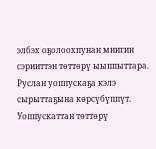элбэх оҕолоохпунан миигин сэрииттэн төттөрү ыыппыттара. Руслан уоппускаҕа кэлэ сырыттаҕына көрсүбүппүт. Уоппускаттан төттөрү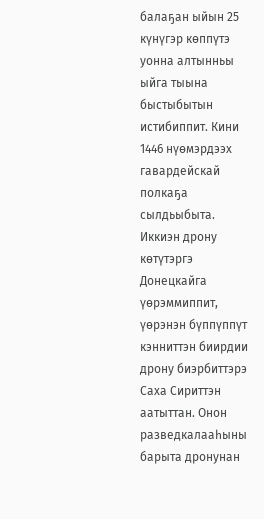балаҕан ыйын 25 күнүгэр көппүтэ уонна алтынньы ыйга тыына быстыбытын истибиппит. Кини 1446 нүөмэрдээх гавардейскай полкаҕа сылдьыбыта. Иккиэн дрону көтүтэргэ Донецкайга үөрэммиппит, үөрэнэн бүппүппүт кэнниттэн биирдии дрону биэрбиттэрэ Саха Сириттэн аатыттан. Онон разведкалааһыны барыта дронунан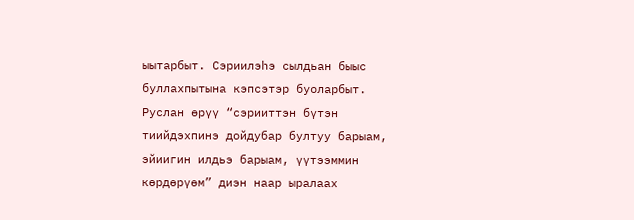ыытарбыт. Сэриилэһэ сылдьан быыс буллахпытына кэпсэтэр буоларбыт. Руслан өрүү “сэрииттэн бүтэн тиийдэхпинэ дойдубар бултуу барыам, эйиигин илдьэ барыам, үүтээммин көрдөрүөм” диэн наар ыралаах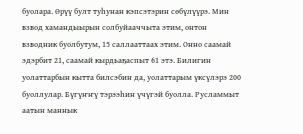буолара. Өрүү булт туһунан кэпсэтэрин сөбүлүүрэ. Мин взвод хамандыырын солбуйааччыта этим, онтон взводник буолбутум, 15 саллааттаах этим. Онно саамай эдэрбит 21, саамай кырдьаҕаспыт 61 этэ. Билигин уолаттарбын кытта билсэбин да, уолаттарым үксүлэрэ 200 буоллулар. Бүгүҥҥү тэрээһин үчүгэй буолла. Русламмыт аатын маннык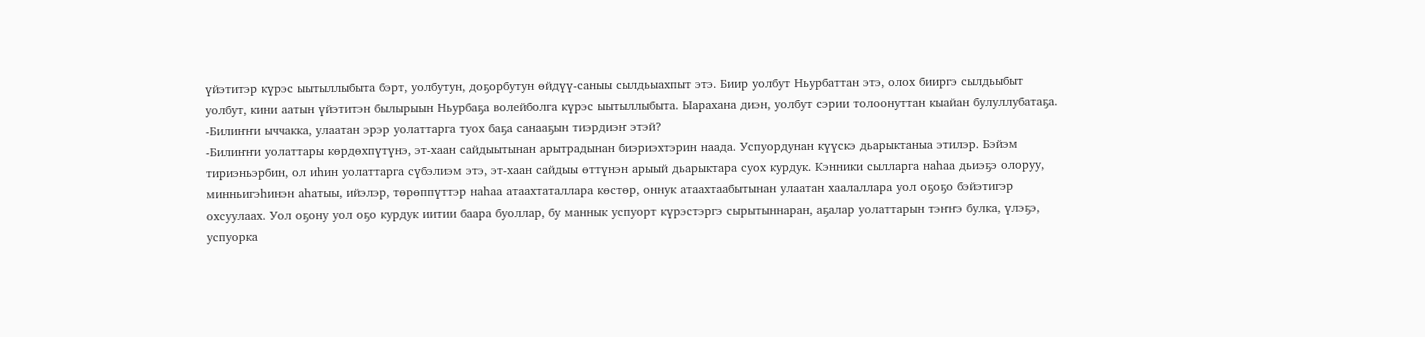үйэтитэр күрэс ыытыллыбыта бэрт, уолбутун, доҕорбутун өйдүү-саныы сылдьыахпыт этэ. Биир уолбут Ньурбаттан этэ, олох бииргэ сылдьыбыт уолбут, кини аатын үйэтитэн былырыын Ньурбаҕа волейболга күрэс ыытыллыбыта. Ыарахана диэн, уолбут сэрии толоонуттан кыайан булуллубатаҕа.
-Билиҥҥи ыччакка, улаатан эрэр уолаттарга туох баҕа санааҕын тиэрдиэҥ этэй?
-Билиҥҥи уолаттары көрдөхпүтүнэ, эт-хаан сайдыытынан арытрадынан биэриэхтэрин наада. Успуордунан күүскэ дьарыктаныа этилэр. Бэйэм тириэньэрбин, ол иһин уолаттарга сүбэлиэм этэ, эт-хаан сайдыы өттүнэн арыый дьарыктара суох курдук. Кэнники сылларга наһаа дьиэҕэ олоруу, минньигэһинэн аһатыы, ийэлэр, төрөппүттэр наһаа атаахтаталлара көстөр, оннук атаахтаабытынан улаатан хаалаллара уол оҕоҕо бэйэтигэр охсуулаах. Уол оҕону уол оҕо курдук иитии баара буоллар, бу маннык успуорт күрэстэргэ сырытыннаран, аҕалар уолаттарын тэҥҥэ булка, үлэҕэ, успуорка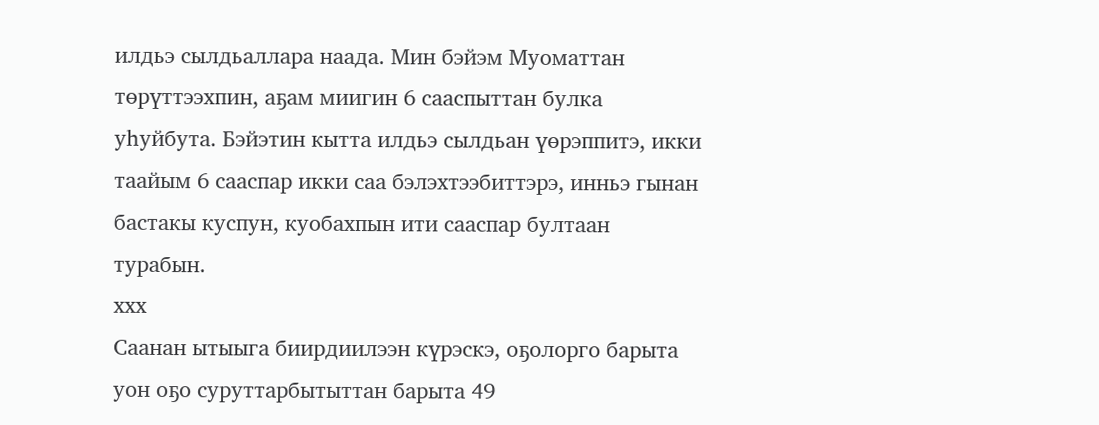илдьэ сылдьаллара наада. Мин бэйэм Муоматтан төрүттээхпин, аҕам миигин 6 сааспыттан булка уһуйбута. Бэйэтин кытта илдьэ сылдьан үөрэппитэ, икки таайым 6 сааспар икки саа бэлэхтээбиттэрэ, инньэ гынан бастакы куспун, куобахпын ити сааспар бултаан турабын.
ххх
Саанан ытыыга биирдиилээн күрэскэ, оҕолорго барыта уон оҕо суруттарбытыттан барыта 49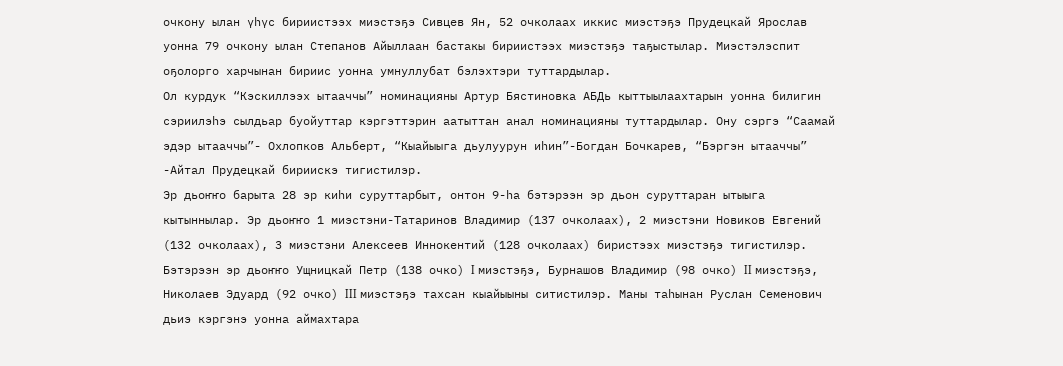очкону ылан үһүс бириистээх миэстэҕэ Сивцев Ян, 52 очколаах иккис миэстэҕэ Прудецкай Ярослав уонна 79 очкону ылан Степанов Айыллаан бастакы бириистээх миэстэҕэ таҕыстылар. Миэстэлэспит оҕолорго харчынан бириис уонна умнуллубат бэлэхтэри туттардылар.
Ол курдук “Кэскиллээх ытааччы” номинацияны Артур Бястиновка АБДь кыттыылаахтарын уонна билигин сэриилэһэ сылдьар буойуттар кэргэттэрин аатыттан анал номинацияны туттардылар. Ону сэргэ “Саамай эдэр ытааччы”- Охлопков Альберт, “Кыайыыга дьулуурун иһин”-Богдан Бочкарев, “Бэргэн ытааччы” -Айтал Прудецкай бириискэ тигистилэр.
Эр дьоҥҥо барыта 28 эр киһи суруттарбыт, онтон 9-һа бэтэрээн эр дьон суруттаран ытыыга кытыннылар. Эр дьоҥҥо 1 миэстэни-Татаринов Владимир (137 очколаах), 2 миэстэни Новиков Евгений (132 очколаах), 3 миэстэни Алексеев Иннокентий (128 очколаах) биристээх миэстэҕэ тигистилэр.
Бэтэрээн эр дьоҥҥо Ущницкай Петр (138 очко) I миэстэҕэ, Бурнашов Владимир (98 очко) II миэстэҕэ, Николаев Эдуард (92 очко) III миэстэҕэ тахсан кыайыыны ситистилэр. Маны таһынан Руслан Семенович дьиэ кэргэнэ уонна аймахтара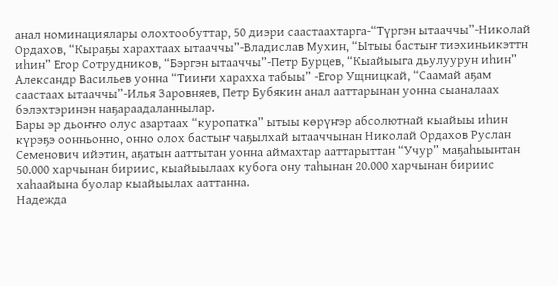анал номинациялары олохтообуттар, 50 диэри саастаахтарга-“Түргэн ытааччы”-Николай Ордахов, “Кыраҕы харахтаах ытааччы”-Владислав Мухин, “Ытыы бастыҥ тиэхиньикэттн иһин” Егор Сотрудников, “Бэргэн ытааччы”-Петр Бурцев, “Кыайыыга дьулуурун иһин” Александр Васильев уонна “Тииҥи харахха табыы” -Егор Ущницкай, “Саамай аҕам саастаах ытааччы”-Илья Заровняев, Петр Бубякин анал ааттарынан уонна сыаналаах бэлэхтэринэн наҕараадаланнылар.
Бары эр дьоҥҥо олус азартаах “куропатка” ытыы көрүҥэр абсолютнай кыайыы иһин күрэҕэ оонньонно, онно олох бастыҥ чаҕылхай ытааччынан Николай Ордахов Руслан Семенович ийэтин, аҕатын ааттытан уонна аймахтар ааттарыттан “Учур” маҕаһыынтан 50.000 харчынан бириис, кыайыылаах кубога ону таһынан 20.000 харчынан бириис хаһаайына буолар кыайыылах ааттанна.
Надежда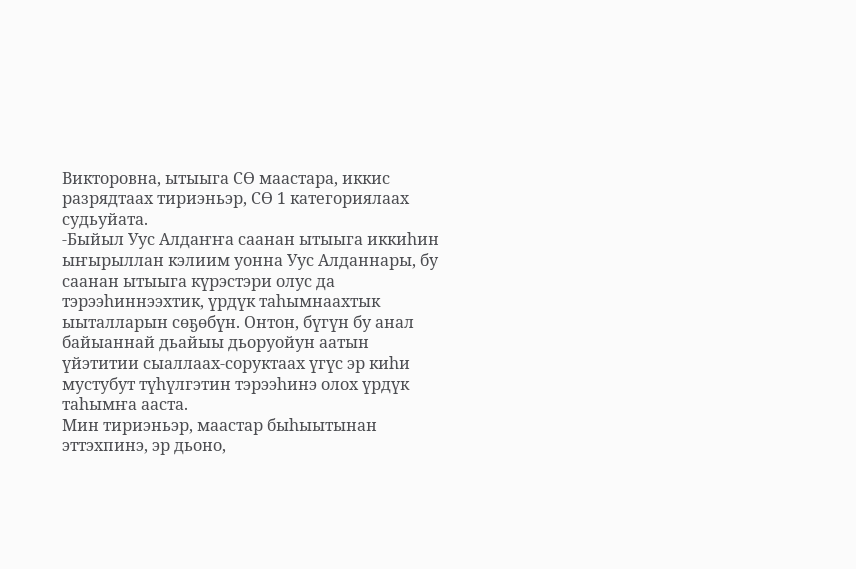Викторовна, ытыыга СӨ маастара, иккис разрядтаах тириэньэр, СӨ 1 категориялаах судьуйата.
-Быйыл Уус Алдаҥҥа саанан ытыыга иккиһин ыҥырыллан кэлиим уонна Уус Алданнары, бу саанан ытыыга күрэстэри олус да тэрээһиннээхтик, үрдүк таһымнаахтык ыыталларын сөҕөбүн. Онтон, бүгүн бу анал байыаннай дьайыы дьоруойун аатын үйэтитии сыаллаах-соруктаах үгүс эр киһи мустубут түһүлгэтин тэрээһинэ олох үрдүк таһымҥа ааста.
Мин тириэньэр, маастар быһыытынан эттэхпинэ, эр дьоно,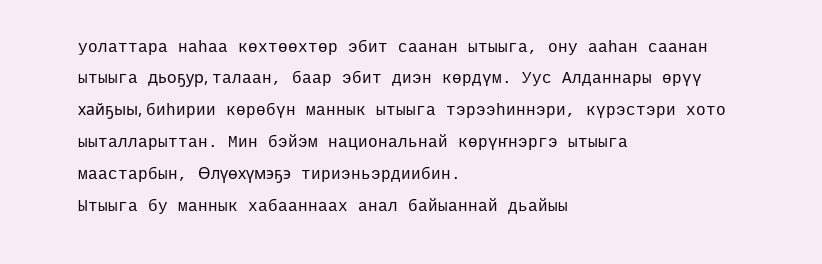уолаттара наһаа көхтөөхтөр эбит саанан ытыыга, ону ааһан саанан ытыыга дьоҕур, талаан, баар эбит диэн көрдүм. Уус Алданнары өрүү хайҕыы, биһирии көрөбүн маннык ытыыга тэрээһиннэри, күрэстэри хото ыыталларыттан. Мин бэйэм национальнай көрүҥнэргэ ытыыга маастарбын, Өлүөхүмэҕэ тириэньэрдиибин.
Ытыыга бу маннык хабааннаах анал байыаннай дьайыы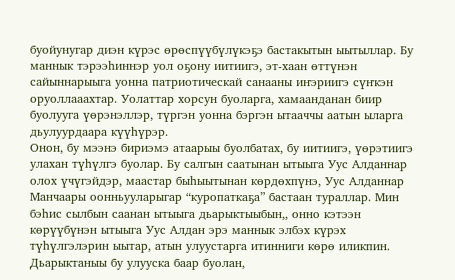буойунугар диэн күрэс өрөспүүбүлүкэҕэ бастакытын ыытыллар. Бу маннык тэрээһиннэр уол оҕону иитиигэ, эт-хаан өттүнэн сайыннарыыга уонна патриотическай санааны иҥэриигэ сүҥкэн оруоллааахтар. Уолаттар хорсун буоларга, хамаанданан биир буолууга үөрэнэллэр, түргэн уонна бэргэн ытааччы аатын ыларга дьулуурдаара күүһүрэр.
Онон, бу мээнэ бириэмэ атаарыы буолбатах, бу иитиигэ, үөрэтиигэ улахан түһүлгэ буолар. Бу салгын саатынан ытыыга Уус Алданнар олох үчүгэйдэр, маастар быһыытынан көрдөхпүнэ, Уус Алданнар Манчаары оонньууларыгар “куропаткаҕа” бастаан тураллар. Мин бэһис сылбын саанан ытыыга дьарыктыыбын,, онно кэтээн көрүүбүнэн ытыыга Уус Алдан эрэ маннык элбэх күрэх түһүлгэлэрин ыытар, атын улуустарга итинниги көрө иликпин. Дьарыктаныы бу улууска баар буолан,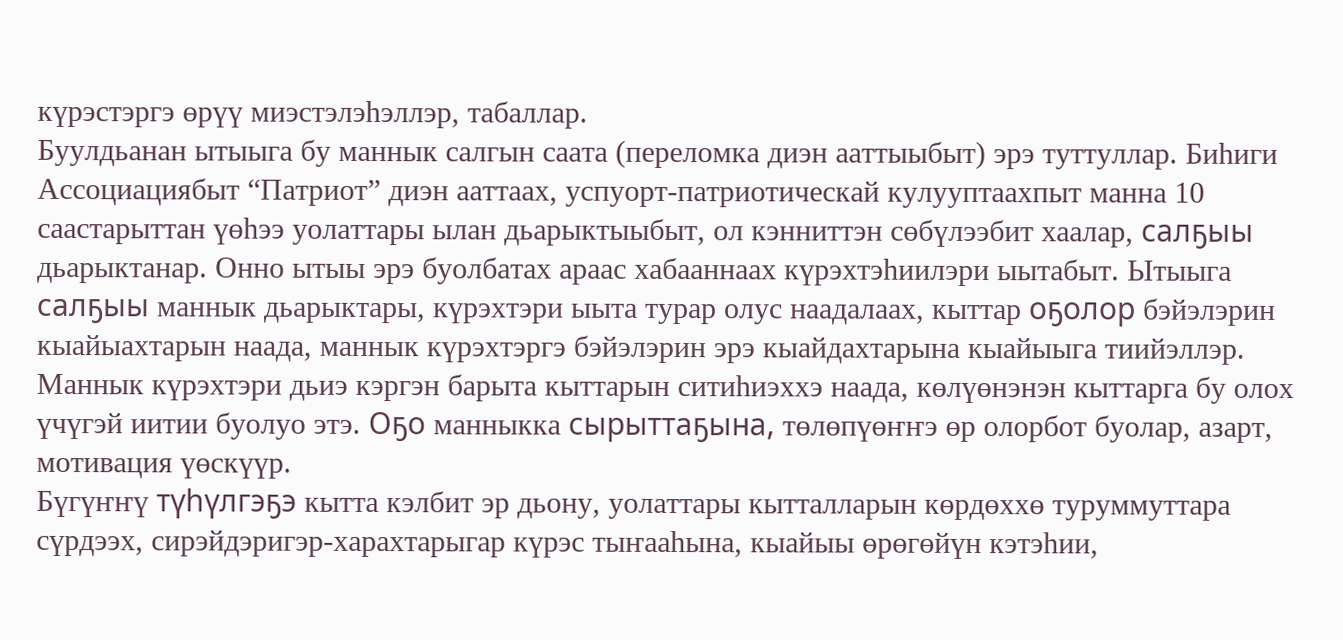күрэстэргэ өрүү миэстэлэһэллэр, табаллар.
Буулдьанан ытыыга бу маннык салгын саата (переломка диэн ааттыыбыт) эрэ туттуллар. Биһиги Ассоциациябыт “Патриот” диэн ааттаах, успуорт-патриотическай кулууптаахпыт манна 10 саастарыттан үөһээ уолаттары ылан дьарыктыыбыт, ол кэнниттэн сөбүлээбит хаалар, салҕыы дьарыктанар. Онно ытыы эрэ буолбатах араас хабааннаах күрэхтэһиилэри ыытабыт. Ытыыга салҕыы маннык дьарыктары, күрэхтэри ыыта турар олус наадалаах, кыттар оҕолор бэйэлэрин кыайыахтарын наада, маннык күрэхтэргэ бэйэлэрин эрэ кыайдахтарына кыайыыга тиийэллэр. Маннык күрэхтэри дьиэ кэргэн барыта кыттарын ситиһиэххэ наада, көлүөнэнэн кыттарга бу олох үчүгэй иитии буолуо этэ. Оҕо манныкка сырыттаҕына, төлөпүөҥҥэ өр олорбот буолар, азарт, мотивация үөскүүр.
Бүгүҥҥү түһүлгэҕэ кытта кэлбит эр дьону, уолаттары кытталларын көрдөххө туруммуттара сүрдээх, сирэйдэригэр-харахтарыгар күрэс тыҥааһына, кыайыы өрөгөйүн кэтэһии,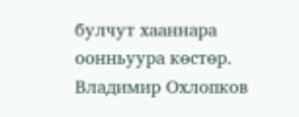булчут хааннара оонньуура көстөр. Владимир Охлопков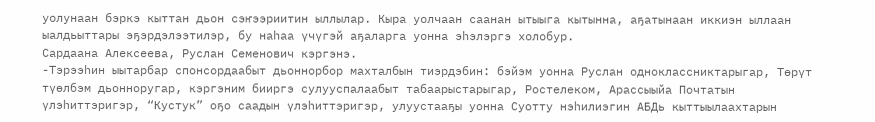уолунаан бэркэ кыттан дьон сэҥээриитин ыллылар. Кыра уолчаан саанан ытыыга кытынна, аҕатынаан иккиэн ыллаан ыалдьыттары эҕэрдэлээтилэр, бу наһаа үчүгэй аҕаларга уонна эһэлэргэ холобур.
Сардаана Алексеева, Руслан Семенович кэргэнэ.
-Тэрээһин ыытарбар спонсордаабыт дьоннорбор махталбын тиэрдэбин: бэйэм уонна Руслан одноклассниктарыгар, Төрүт түөлбэм дьонноругар, кэргэним бииргэ сулууспалаабыт табаарыстарыгар, Ростелеком, Арассыыйа Почтатын үлэһиттэригэр, “Кустук” оҕо саадын үлэһиттэригэр, улуустааҕы уонна Суотту нэһилиэгин АБДь кыттыылаахтарын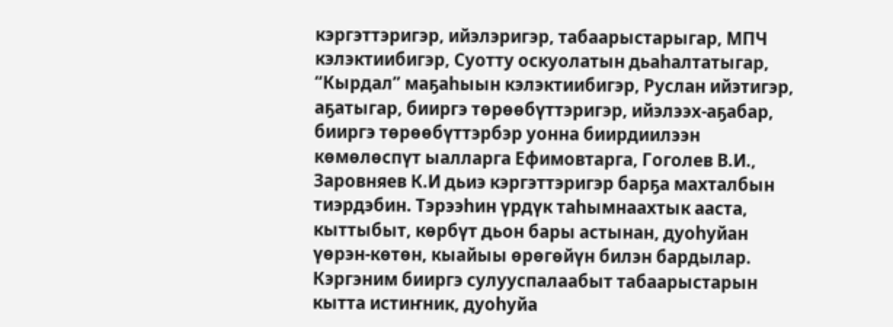кэргэттэригэр, ийэлэригэр, табаарыстарыгар, МПЧ кэлэктиибигэр, Суотту оскуолатын дьаһалтатыгар, “Кырдал” маҕаһыын кэлэктиибигэр, Руслан ийэтигэр, аҕатыгар, бииргэ төрөөбүттэригэр, ийэлээх-аҕабар, бииргэ төрөөбүттэрбэр уонна биирдиилээн көмөлөспүт ыалларга Ефимовтарга, Гоголев В.И., Заровняев К.И дьиэ кэргэттэригэр барҕа махталбын тиэрдэбин. Тэрээһин үрдүк таһымнаахтык ааста, кыттыбыт, көрбүт дьон бары астынан, дуоһуйан үөрэн-көтөн, кыайыы өрөгөйүн билэн бардылар. Кэргэним бииргэ сулууспалаабыт табаарыстарын кытта истиҥник, дуоһуйа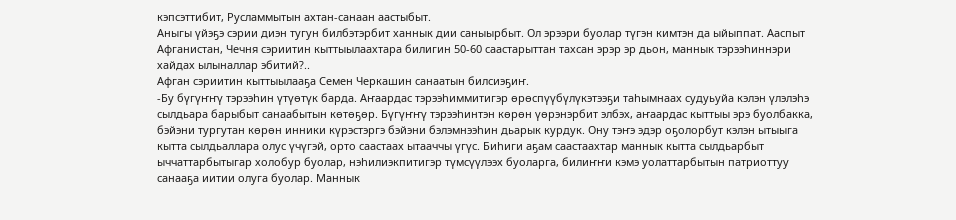кэпсэттибит, Русламмытын ахтан-санаан аастыбыт.
Аныгы үйэҕэ сэрии диэн тугун билбэтэрбит ханнык дии саныырбыт. Ол эрээри буолар түгэн кимтэн да ыйыппат. Ааспыт Афганистан, Чечня сэриитин кыттыылаахтара билигин 50-60 саастарыттан тахсан эрэр эр дьон, маннык тэрээһиннэри хайдах ылыналлар эбитий?..
Афган сэриитин кыттыылааҕа Семен Черкашин санаатын билсиэҕиҥ.
-Бу бүгүҥҥү тэрээһин үтүөтүк барда. Аҥаардас тэрээһиммитигэр өрөспүүбүлүкэтээҕи таһымнаах судуьуйа кэлэн үлэлэһэ сылдьара барыбыт санаабытын көтөҕөр. Бүгүҥҥү тэрээһинтэн көрөн үөрэнэрбит элбэх, аҥаардас кыттыы эрэ буолбакка, бэйэни тургутан көрөн инники күрэстэргэ бэйэни бэлэмнээһин дьарык курдук. Ону тэҥэ эдэр оҕолорбут кэлэн ытыыга кытта сылдьаллара олус үчүгэй, орто саастаах ытааччы үгүс. Биһиги аҕам саастаахтар маннык кытта сылдьарбыт ыччаттарбытыгар холобур буолар, нэһилиэкпитигэр түмсүүлээх буоларга, билиҥҥи кэмэ уолаттарбытын патриоттуу санааҕа иитии олуга буолар. Маннык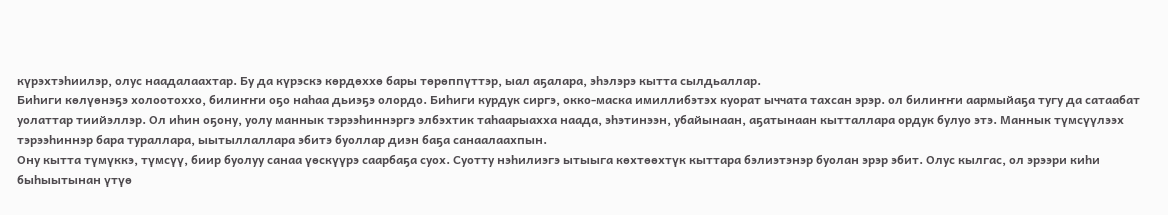күрэхтэһиилэр, олус наадалаахтар. Бу да күрэскэ көрдөххө бары төрөппүттэр, ыал аҕалара, эһэлэрэ кытта сылдьаллар.
Биһиги көлүөнэҕэ холоотоххо, билиҥҥи оҕо наһаа дьиэҕэ олордо. Биһиги курдук сиргэ, окко-маска имиллибэтэх куорат ыччата тахсан эрэр. ол билиҥҥи аармыйаҕа тугу да сатаабат уолаттар тиийэллэр. Ол иһин оҕону, уолу маннык тэрээһиннэргэ элбэхтик таһаарыахха наада, эһэтинээн, убайынаан, аҕатынаан кытталлара ордук булуо этэ. Маннык түмсүүлээх тэрээһиннэр бара тураллара, ыытыллаллара эбитэ буоллар диэн баҕа санаалаахпын.
Ону кытта түмүккэ, түмсүү, биир буолуу санаа үөскүүрэ саарбаҕа суох. Суотту нэһилиэгэ ытыыга көхтөөхтүк кыттара бэлиэтэнэр буолан эрэр эбит. Олус кылгас, ол эрээри киһи быһыытынан үтүө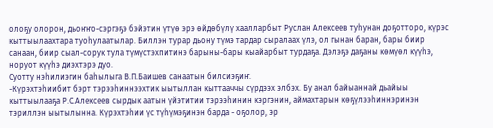олоҕу олорон, дьоҥҥо-сэргэҕэ бэйэтин үтүө эрэ өйдөбүлү хаалларбыт Руслан Алексеев туһунан доҕотторо, күрэс кыттыылаахтара туоһулаатылар. Биллэн турар дьону түмэ тардар сыралаах үлэ, ол гынан баран, бары биир санаан, биир сыал-сорук тула түмүстэхпитинэ барыны-бары кыайарбыт турдаҕа. Дэлэҕэ даҕаны көмүөл күүһэ, норуот күүһэ диэхтэрэ дуо.
Суотту нэһилиэгин баһылыга В.П.Баишев санаатын билсиэҕиҥ.
-Күрэхтэһиибит бэрт тэрээһиннээхтик ыытыллан кыттааччы сүрдээх элбэх. Бу анал байыаннай дьайыы кыттыылааҕа Р.С.Алексеев сырдык аатын үйэтитии тэрээһинин кэргэнин, аймахтарын көҕүлээһиннэринэн тэриллэн ыытылынна. Күрэхтэһии үс түһүмэҕинэн барда - оҕолор, эр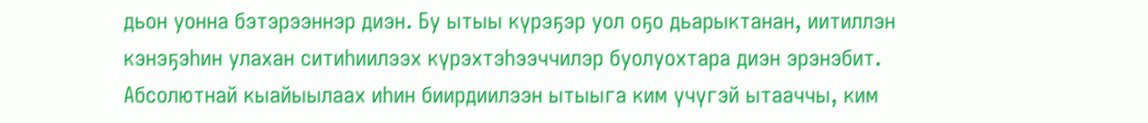дьон уонна бэтэрээннэр диэн. Бу ытыы күрэҕэр уол оҕо дьарыктанан, иитиллэн кэнэҕэһин улахан ситиһиилээх күрэхтэһээччилэр буолуохтара диэн эрэнэбит. Абсолютнай кыайыылаах иһин биирдиилээн ытыыга ким үчүгэй ытааччы, ким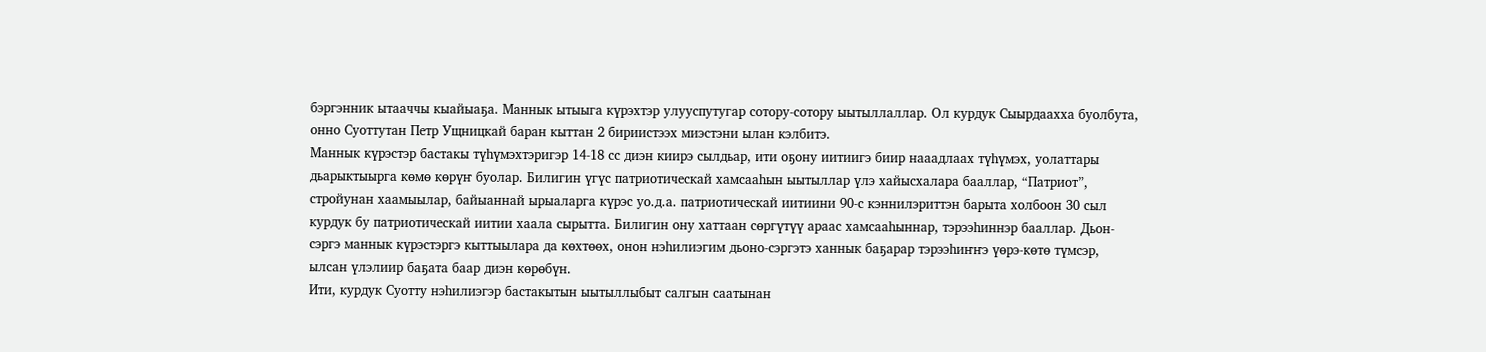бэргэнник ытааччы кыайыаҕа. Маннык ытыыга күрэхтэр улууспутугар сотору-сотору ыытыллаллар. Ол курдук Сыырдаахха буолбута, онно Суоттутан Петр Ущницкай баран кыттан 2 бириистээх миэстэни ылан кэлбитэ.
Маннык күрэстэр бастакы түһүмэхтэригэр 14-18 сс диэн киирэ сылдьар, ити оҕону иитиигэ биир нааадлаах түһүмэх, уолаттары дьарыктыырга көмө көрүҥ буолар. Билигин үгүс патриотическай хамсааһын ыытыллар үлэ хайысхалара бааллар, “Патриот”, стройунан хаамыылар, байыаннай ырыаларга күрэс уо.д.а. патриотическай иитиини 90-с кэннилэриттэн барыта холбоон 30 сыл курдук бу патриотическай иитии хаала сырытта. Билигин ону хаттаан сөргүтүү араас хамсааһыннар, тэрээһиннэр бааллар. Дьон-сэргэ маннык күрэстэргэ кыттыылара да көхтөөх, онон нэһилиэгим дьоно-сэргэтэ ханнык баҕарар тэрээһиҥҥэ үөрэ-көтө түмсэр, ылсан үлэлиир баҕата баар диэн көрөбүн.
Ити, курдук Суотту нэһилиэгэр бастакытын ыытыллыбыт салгын саатынан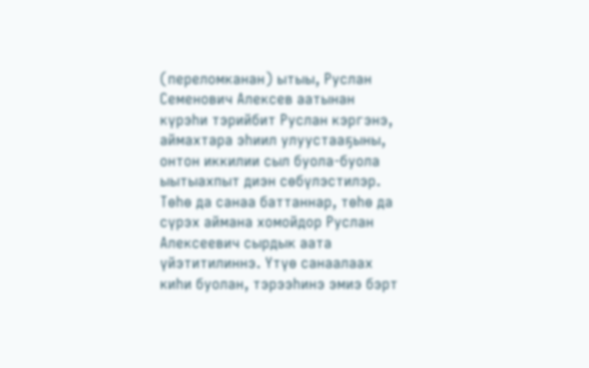(переломканан) ытыы, Руслан Семенович Алексев аатынан күрэһи тэрийбит Руслан кэргэнэ, аймахтара эһиил улуустааҕыны, онтон иккилии сыл буола-буола ыытыахпыт диэн сөбүлэстилэр.
Төһө да санаа баттаннар, төһө да сүрэх аймана хомойдор Руслан Алексеевич сырдык аата үйэтитилиннэ. Үтүө санаалаах киһи буолан, тэрээһинэ эмиэ бэрт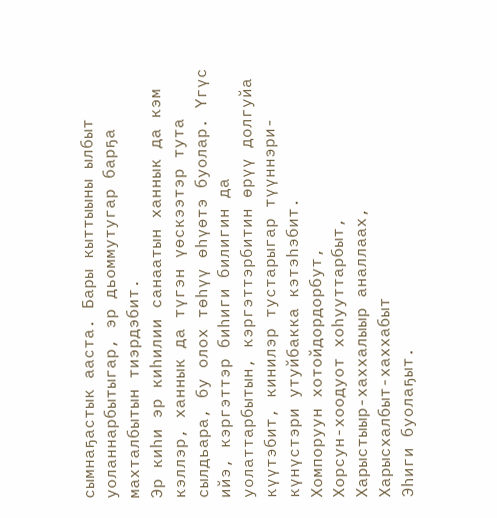сымнаҕастык ааста. Бары кыттыыны ылбыт уоланнарбытыгар, эр дьоммутугар барҕа махталбытын тиэрдэбит.
Эр киһи эр киһилии санаатын ханнык да кэм кэллэр, ханнык да түгэн үөскээтэр тута сылдьара, бу олох төһүү өһүөтэ буолар. Үгүс ийэ, кэргэттэр биһиги билигин да уолаттарбытын, кэргэттэрбитин өрүү долгуйа күүтэбит, кинилэр тустарыгар түүннэри-күнүстэри утуйбакка кэтэһэбит.
Хомпоруун хотойдордорбут,
Хорсун-хоодуот хоһууттарбыт,
Харыстыыр-хаххалыыр аналлаах,
Харысхалбыт-хаххабыт
Эһиги буолаҕыт.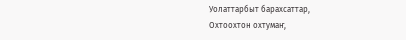Уолаттарбыт барахсаттар,
Охтоохтон охтумаҥ,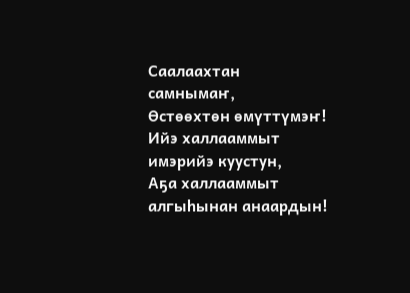Саалаахтан самнымаҥ,
Өстөөхтөн өмүттүмэҥ!
Ийэ халлааммыт имэрийэ куустун,
Аҕа халлааммыт алгыһынан анаардын!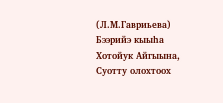(Л.М.Гавриьева)
Бээрийэ кыыһа Хотойук Айгыына, Суотту олохтоох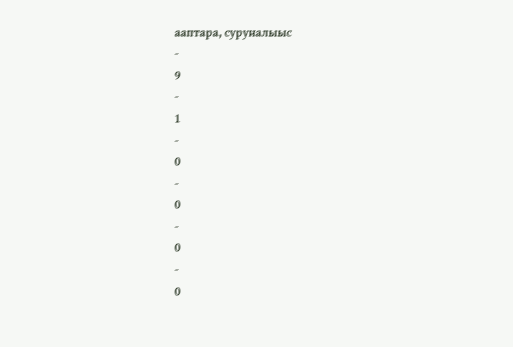ааптара, суруналыыс
-
9
-
1
-
0
-
0
-
0
-
0